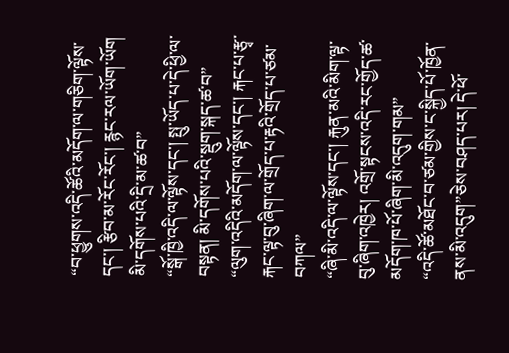“བ་ཕྱུགས་འདི་ཚོའི་མདོག་ལ་གཅིག་ལྟོས་དང་། རྩིབ་མ་རོང་རོང་། རྙང་རལ་ཡོག་ཡོག མི་དགོས་པའི་དྲི་མ་ཚ་བ”
“སྒོ་ཁྱི་འདི་ལ་ལྟོས་དང་། སྤུ་ཡོད་པ་དེ་ཕྱི་ལ་བསྟན། མི་དགོས་པའི་སྡུག་སྐད་ཚ་བ”
“ལུག་འདིའི་མདོག་ལ་ལྟོས་དང་། རྐང་པ་རྩྭ་རྐང་ལྟ་བུ་ཞིག་ལ་གྲོད་པ་རྟའི་གྲོད་པ་ཙམ་བཀལ”
“ཞི་མི་འདི་ལ་ལྟོས་དང་། རྐུན་མའི་མིག་ལྟ་བུ་ཞིག་འཁྱེར། འགྲོ་སྟངས་འདི་རང་གྱོད་ཚ་མདོག་ཁ་པོ་ཞིག་མི་འདུག་གམ”
“འདི་ཚོ་མཐོང་བ་ཙམ་གྱིས་ང་སྐྱིད་པོ་ཁྱོན་ནས་མི་འདུག”ཅེས་བཤད་པར། དེ་ཕོ་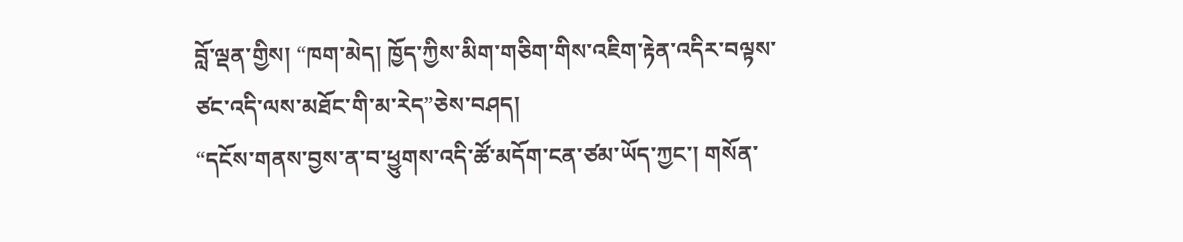བློ་ལྡན་གྱིས། “ཁག་མེད། ཁྱོད་ཀྱིས་མིག་གཅིག་གིས་འཇིག་རྟེན་འདིར་བལྟས་ཙང་འདི་ལས་མཐོང་གི་མ་རེད”ཅེས་བཤད།
“དངོས་གནས་བྱས་ན་བ་ཕྱུགས་འདི་ཚོ་མདོག་ངན་ཙམ་ཡོད་ཀྱང་། གསོན་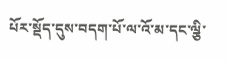པོར་སྡོད་དུས་བདག་པོ་ལ་འོ་མ་དང་ལྕི་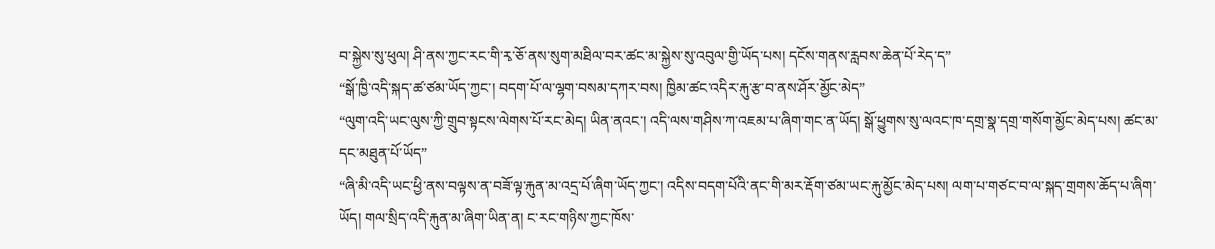བ་སྐྱེས་སུ་ཕུལ། ཤི་ནས་ཀྱང་རང་གི་རྭ་ཅོ་ནས་སུག་མཐིལ་བར་ཚང་མ་སྐྱེས་སུ་འབུལ་གྱི་ཡོད་པས། དངོས་གནས་རླབས་ཆེན་པོ་རེད་ད”
“སྒོ་ཁྱི་འདི་སྐད་ཚ་ཙམ་ཡོད་ཀྱང་། བདག་པོ་ལ་ལྷག་བསམ་དཀར་བས། ཁྱིམ་ཚང་འདིར་རྐུ་རྩ་བ་ནས་ཤོར་མྱོང་མེད”
“ལུག་འདི་ཡང་ལུས་ཀྱི་གྲུབ་སྟངས་ལེགས་པོ་རང་མེད། ཡིན་ནའང་། འདི་ལས་གཤིས་ཀ་འཇམ་པ་ཞིག་གང་ན་ཡོད། སྒོ་ཕྱུགས་སུ་ལའང་ཁ་དགྲ་སྣ་དགྲ་གསོག་མྱོང་མེད་པས། ཚང་མ་དང་མཐུན་པོ་ཡོད”
“ཞི་མི་འདི་ཡང་ཕྱི་ནས་བལྟས་ན་བཟོ་ལྟ་རྐུན་མ་འདྲ་པོ་ཞིག་ཡོད་ཀྱང་། འདིས་བདག་པོའི་ནང་གི་མར་རྡོག་ཙམ་ཡང་རྐུ་མྱོང་མེད་པས། ལག་པ་གཙང་བ་ལ་སྐད་གྲགས་ཆོད་པ་ཞིག་ཡོད། གལ་སྲིད་འདི་རྐུན་མ་ཞིག་ཡིན་ན། ང་རང་གཉིས་ཀྱང་ཁོས་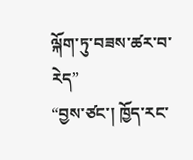ལྐོག་ཏུ་བཟས་ཚར་བ་རེད”
“བྱས་ཙང་། ཁྱོད་རང་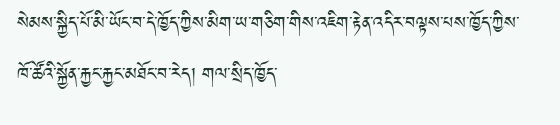སེམས་སྐྱིད་པོ་མི་ཡོང་བ་དེ་ཁྱོད་ཀྱིས་མིག་ཡ་གཅིག་གིས་འཇིག་རྟེན་འདིར་བལྟས་པས་ཁྱོད་ཀྱིས་ཁོ་ཚོའི་སྐྱོན་རྐྱང་རྐྱང་མཐོང་བ་རེད། གལ་སྲིད་ཁྱོད་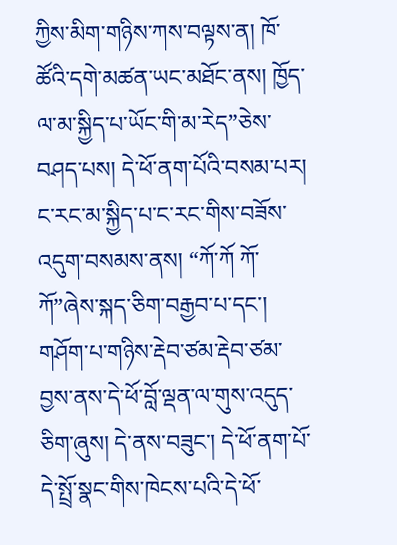ཀྱིས་མིག་གཉིས་ཀས་བལྟས་ན། ཁོ་ཚོའི་དགེ་མཚན་ཡང་མཐོང་ནས། ཁྱོད་ལ་མ་སྐྱིད་པ་ཡོང་གི་མ་རེད”ཅེས་བཤད་པས། དེ་ཕོ་ནག་པོའི་བསམ་པར། ང་རང་མ་སྐྱིད་པ་ང་རང་གིས་བཟོས་འདུག་བསམས་ནས། “ཀོ་ཀོ ཀོ་ཀོ”ཞེས་སྐད་ཅིག་བརྒྱབ་པ་དང་། གཤོག་པ་གཉིས་རྡེབ་ཙམ་རྡེབ་ཙམ་བྱས་ནས་དེ་ཕོ་བློ་ལྡན་ལ་གུས་འདུད་ཅིག་ཞུས། དེ་ནས་བཟུང་། དེ་ཕོ་ནག་པོ་དེ་སྤྲོ་སྣང་གིས་ཁེངས་པའི་དེ་ཕོ་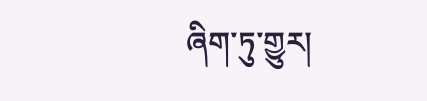ཞིག་ཏུ་གྱུར།